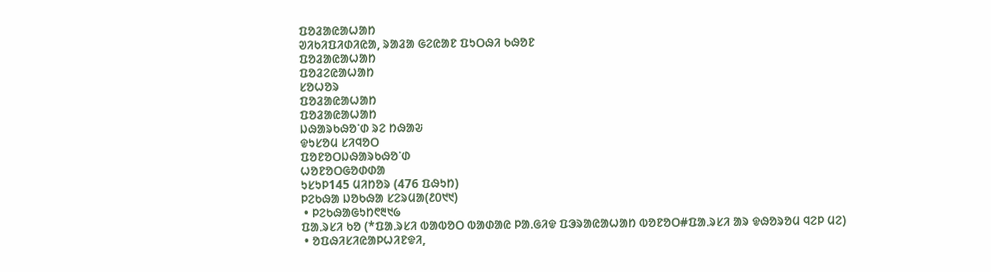ᱯᱚᱲᱟᱭᱟᱦᱟᱴ
ᱣᱤᱠᱤᱯᱤᱰᱤᱭᱟ, ᱨᱟᱲᱟ ᱜᱮᱭᱟᱱ ᱯᱩᱛᱷᱤ ᱠᱷᱚᱱ
ᱯᱚᱲᱟᱭᱟᱦᱟᱴ
ᱯᱚᱲᱮᱭᱟᱦᱟᱴ
ᱥᱚᱦᱚᱨ
ᱯᱚᱲᱟᱭᱟᱦᱟᱴ
ᱯᱚᱲᱟᱭᱟᱦᱟᱴ
ᱡᱷᱟᱨᱠᱷᱚᱸᱰ ᱨᱮ ᱴᱷᱟᱶ
ᱫᱩᱥᱚᱢ ᱥᱤᱧᱚᱛ
ᱯᱚᱱᱚᱛᱡᱷᱟᱨᱠᱷᱚᱸᱰ
ᱦᱚᱱᱚᱛᱜᱚᱰᱰᱟ
ᱩᱥᱩᱞ145 ᱢᱤᱴᱚᱨ (476 ᱯᱷᱩᱴ)
ᱞᱮᱠᱷᱟ ᱡᱚᱠᱷᱟ ᱥᱮᱨᱢᱟ(᱒᱐᱑᱑)
 • ᱞᱮᱠᱷᱟᱜᱩᱴ᱖᱓᱑᱙
ᱯᱟᱹᱨᱥᱤ ᱠᱚ (*ᱯᱟᱹᱨᱥᱤ ᱵᱟᱵᱚᱛ ᱵᱟᱰᱟᱭ ᱞᱟᱹᱜᱤᱫ ᱯᱳᱨᱟᱭᱟᱦᱟᱴ ᱵᱚᱱᱚᱛ#ᱯᱟᱹᱨᱥᱤ ᱟᱨ ᱫᱷᱚᱨᱚᱢ ᱧᱮᱞ ᱢᱮ)
 • ᱚᱯᱷᱤᱥᱤᱭᱟᱞᱦᱤᱱᱫᱤ,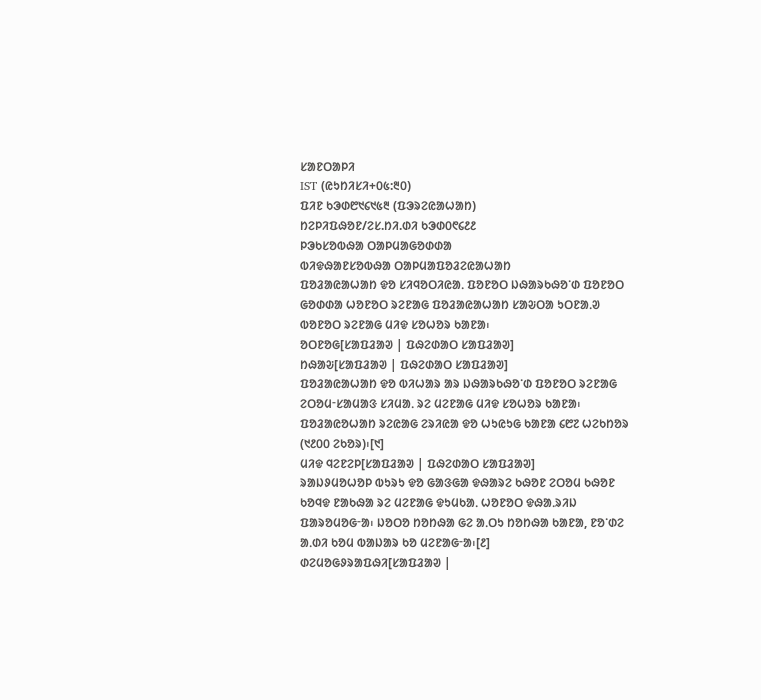ᱥᱟᱱᱛᱟᱞᱤ
IST (ᱭᱩᱴᱤᱥᱤ+᱐᱕:᱓᱐)
ᱯᱤᱱ ᱠᱳᱰ᱘᱑᱔᱑᱕᱓ (ᱯᱳᱨᱮᱭᱟᱦᱟᱴ)
ᱴᱮᱞᱤᱯᱷᱚᱱ/ᱮᱥ.ᱴᱤ.ᱰᱤ ᱠᱳᱰ᱐᱖᱔᱒᱒
ᱞᱳᱠᱥᱚᱵᱷᱟ ᱛᱟᱞᱢᱟᱜᱚᱰᱰᱟ
ᱵᱤᱫᱷᱟᱱᱥᱚᱵᱷᱟ ᱛᱟᱞᱢᱟᱯᱚᱲᱮᱭᱟᱦᱟᱴ
ᱯᱚᱲᱟᱭᱟᱦᱟᱴ ᱫᱚ ᱥᱤᱧᱚᱛᱤᱭᱟᱹ ᱯᱚᱱᱚᱛ ᱡᱷᱟᱨᱠᱷᱚᱸᱰ ᱯᱚᱱᱚᱛ ᱜᱚᱰᱰᱟ ᱦᱚᱱᱚᱛ ᱨᱮᱱᱟᱜ ᱯᱚᱲᱟᱭᱟᱦᱟᱴ ᱥᱟᱶᱛᱟ ᱩᱛᱱᱟᱹᱣ ᱵᱚᱱᱚᱛ ᱨᱮᱱᱟᱜ ᱢᱤᱫ ᱥᱚᱦᱚᱨ ᱠᱟᱱᱟ᱾
ᱚᱛᱱᱚᱜ[ᱥᱟᱯᱲᱟᱣ | ᱯᱷᱮᱰᱟᱛ ᱥᱟᱯᱲᱟᱣ]
ᱴᱷᱟᱶ[ᱥᱟᱯᱲᱟᱣ | ᱯᱷᱮᱰᱟᱛ ᱥᱟᱯᱲᱟᱣ]
ᱯᱚᱲᱟᱭᱟᱦᱟᱴ ᱫᱚ ᱵᱤᱦᱟᱨ ᱟᱨ ᱡᱷᱟᱨᱠᱷᱚᱸᱰ ᱯᱚᱱᱚᱛ ᱨᱮᱱᱟᱜ ᱮᱛᱚᱢᱼᱥᱟᱢᱟᱝ ᱥᱤᱢᱟᱹ ᱨᱮ ᱢᱮᱱᱟᱜ ᱢᱤᱫ ᱥᱚᱦᱚᱨ ᱠᱟᱱᱟ᱾
ᱯᱚᱲᱟᱭᱚᱦᱟᱴ ᱨᱮᱭᱟᱜ ᱮᱨᱤᱭᱟ ᱫᱚ ᱦᱩᱭᱩᱜ ᱠᱟᱱᱟ ᱔᱘᱗ ᱦᱮᱠᱴᱚᱨ (᱑᱒᱐᱐ ᱮᱠᱚᱨ)᱾[᱑]
ᱢᱤᱫ ᱧᱮᱱᱮᱞ[ᱥᱟᱯᱲᱟᱣ | ᱯᱷᱮᱰᱟᱛ ᱥᱟᱯᱲᱟᱣ]
ᱨᱟᱡᱽᱢᱚᱦᱚᱞ ᱵᱩᱨᱩ ᱫᱚ ᱜᱟᱝᱜᱟ ᱫᱷᱟᱨᱮ ᱠᱷᱚᱱ ᱮᱛᱚᱢ ᱠᱷᱚᱱ ᱠᱚᱧᱫ ᱱᱟᱠᱷᱟ ᱨᱮ ᱢᱮᱱᱟᱜ ᱫᱩᱢᱠᱟᱹ ᱦᱚᱱᱚᱛ ᱫᱷᱟᱹᱨᱤᱡ ᱯᱟᱨᱚᱢᱚᱜᱼᱟ᱾ ᱡᱚᱛᱚ ᱴᱚᱴᱷᱟ ᱜᱮ ᱟᱹᱛᱩ ᱴᱚᱴᱷᱟ ᱠᱟᱱᱟ, ᱱᱚᱸᱰᱮ ᱟᱹᱰᱤ ᱠᱚᱢ ᱵᱟᱡᱟᱨ ᱠᱚ ᱢᱮᱱᱟᱜᱼᱟ᱾[᱒]
ᱰᱮᱢᱚᱜᱽᱨᱟᱯᱷᱤ[ᱥᱟᱯᱲᱟᱣ |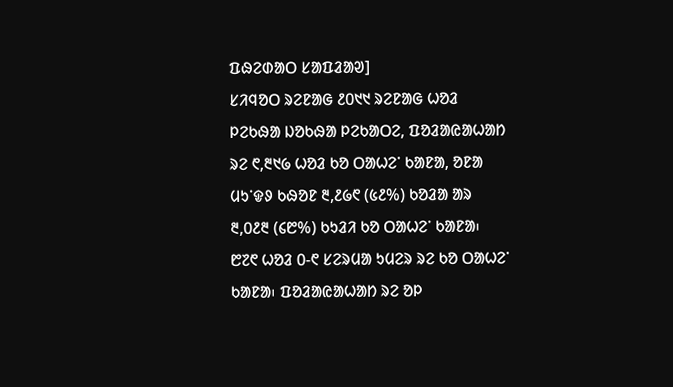ᱯᱷᱮᱰᱟᱛ ᱥᱟᱯᱲᱟᱣ]
ᱥᱤᱧᱚᱛ ᱨᱮᱱᱟᱜ ᱒᱐᱑᱑ ᱨᱮᱱᱟᱜ ᱦᱚᱲ ᱞᱮᱠᱷᱟ ᱡᱚᱠᱷᱟ ᱞᱮᱠᱟᱛᱮ, ᱯᱚᱲᱟᱭᱟᱦᱟᱴ ᱨᱮ ᱖,᱓᱑᱙ ᱦᱚᱲ ᱠᱚ ᱛᱟᱦᱮᱸ ᱠᱟᱱᱟ, ᱚᱱᱟ ᱢᱩᱸᱫᱽ ᱠᱷᱚᱱ ᱓,᱒᱙᱖ (᱕᱒%) ᱠᱚᱲᱟ ᱟᱨ ᱓,᱐᱒᱓ (᱔᱘%) ᱠᱩᱲᱤ ᱠᱚ ᱛᱟᱦᱮᱸ ᱠᱟᱱᱟ᱾ ᱘᱗᱖ ᱦᱚᱲ ᱐-᱖ ᱥᱮᱨᱢᱟ ᱩᱢᱮᱨ ᱨᱮ ᱠᱚ ᱛᱟᱦᱮᱸ ᱠᱟᱱᱟ᱾ ᱯᱚᱲᱟᱭᱟᱦᱟᱴ ᱨᱮ ᱚᱞ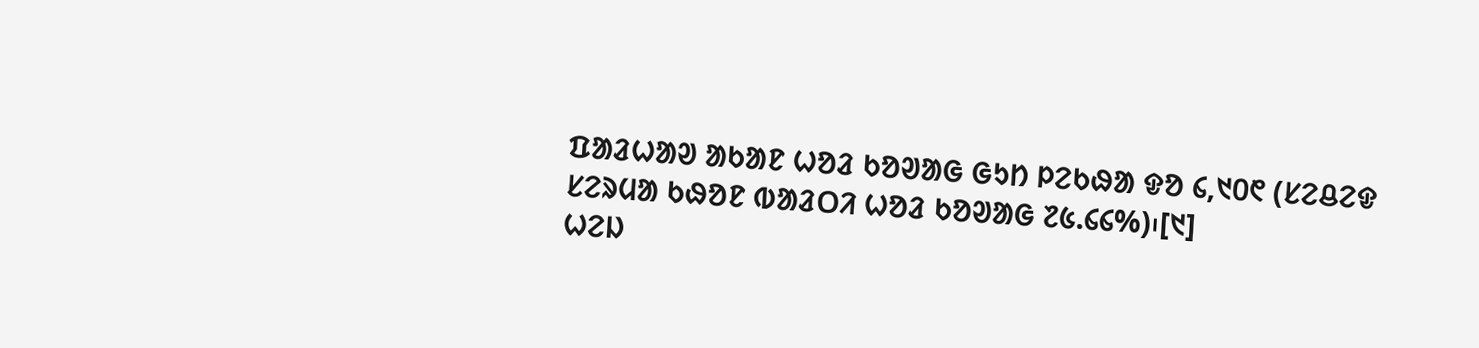ᱯᱟᱲᱦᱟᱣ ᱟᱠᱟᱱ ᱦᱚᱲ ᱠᱚᱣᱟᱜ ᱜᱩᱴ ᱞᱮᱠᱷᱟ ᱫᱚ ᱔,᱑᱐᱖ (ᱥᱮᱪᱮᱫ ᱥᱮᱨᱢᱟ ᱠᱷᱚᱱ ᱵᱟᱲᱛᱤ ᱦᱚᱲ ᱠᱚᱣᱟᱜ ᱗᱕.᱔᱔%)᱾[᱑]
ᱦᱮᱡ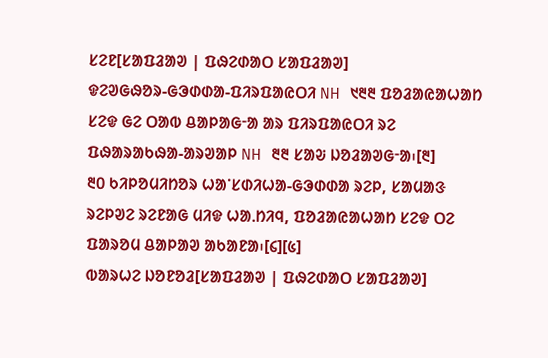ᱥᱮᱱ[ᱥᱟᱯᱲᱟᱣ | ᱯᱷᱮᱰᱟᱛ ᱥᱟᱯᱲᱟᱣ]
ᱫᱮᱣᱜᱷᱚᱨ-ᱜᱳᱰᱰᱟ-ᱯᱤᱨᱯᱟᱭᱛᱤ NH ᱑᱓᱓ ᱯᱚᱲᱟᱭᱟᱦᱟᱴ ᱥᱮᱫ ᱜᱮ ᱛᱟᱵ ᱪᱟᱞᱟᱜᱼᱟ ᱟᱨ ᱯᱤᱨᱯᱟᱭᱛᱤ ᱨᱮ ᱯᱷᱟᱨᱟᱠᱷᱟ-ᱟᱨᱣᱟᱞ NH ᱓᱓ ᱥᱟᱶ ᱡᱚᱲᱟᱣᱜᱼᱟ᱾[᱓]
᱓᱐ ᱠᱤᱞᱚᱢᱤᱴᱚᱨ ᱦᱟᱸᱥᱰᱤᱦᱟ-ᱜᱳᱰᱰᱟ ᱨᱮᱞ, ᱥᱟᱢᱟᱝ ᱨᱮᱞᱣᱮ ᱨᱮᱱᱟᱜ ᱢᱤᱫ ᱦᱟᱹᱴᱤᱧ, ᱯᱚᱲᱟᱭᱟᱦᱟᱴ ᱥᱮᱫ ᱛᱮ ᱯᱟᱨᱚᱢ ᱪᱟᱞᱟᱣ ᱟᱠᱟᱱᱟ᱾[᱔][᱕]
ᱵᱟᱨᱦᱮ ᱡᱚᱱᱚᱲ[ᱥᱟᱯᱲᱟᱣ | ᱯᱷᱮᱰᱟᱛ ᱥᱟᱯᱲᱟᱣ]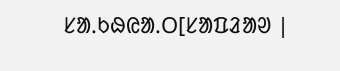ᱥᱟᱹᱠᱷᱭᱟᱹᱛ[ᱥᱟᱯᱲᱟᱣ |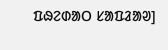ᱯᱷᱮᱰᱟᱛ ᱥᱟᱯᱲᱟᱣ]